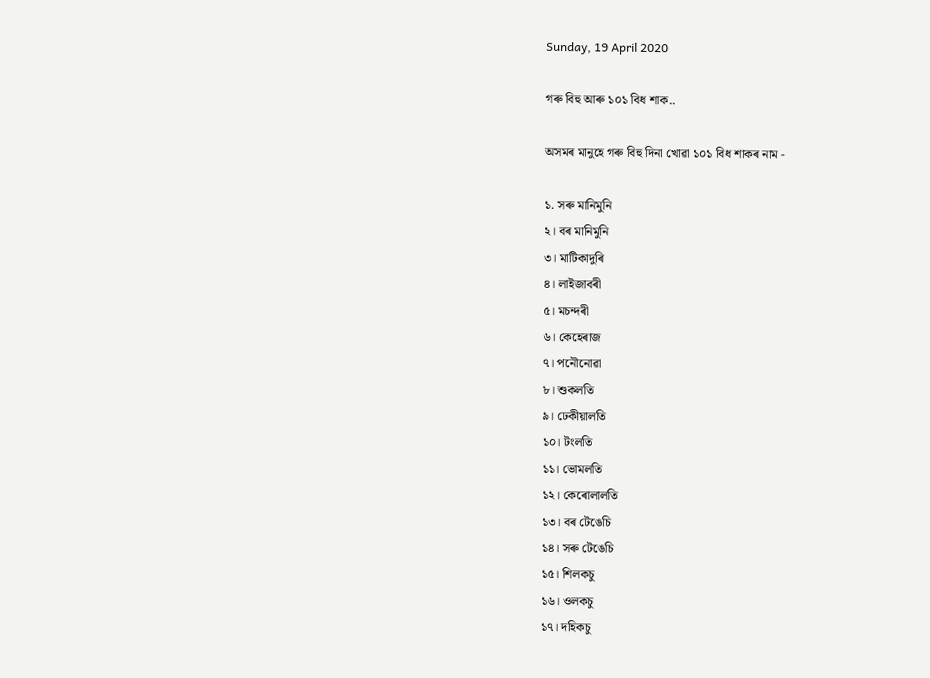Sunday, 19 April 2020

গৰু বিহু আৰু ১০১ বিধ শাক..

অসমৰ মানুহে গৰু বিহু দিনা খোৱা ১০১ বিধ শাকৰ নাম -

১. সৰু মানিমুনি
২। বৰ মানিমুনি
৩। মাটিকাদুৰি
৪। লাইজাবৰী
৫। মচন্দৰী
৬। কেহেৰাজ
৭। পনৌনোৱা
৮। শুকলতি
৯। ঢেকীয়ালতি
১০। টংলতি
১১। ভোমলতি
১২। কেৰোলালতি
১৩। বৰ টেঙেচি
১৪। সৰু টেঙেচি
১৫। শিলকচু
১৬। ওলকচু
১৭। দহিকচু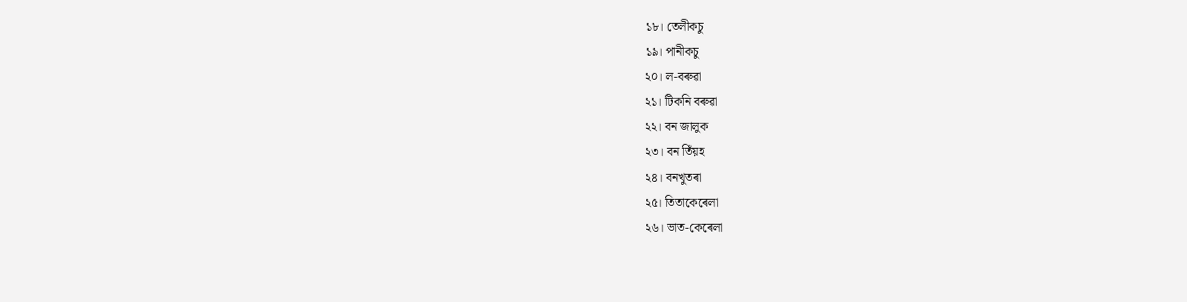১৮। তেলীকচু
১৯। পানীকচু
২০। ল-বৰুৱা
২১। টিকনি বৰুৱা
২২। বন জালুক
২৩। বন তিঁয়হ
২৪। বনখুতৰা
২৫। তিতাকেৰেলা
২৬। ভাত-কেৰেলা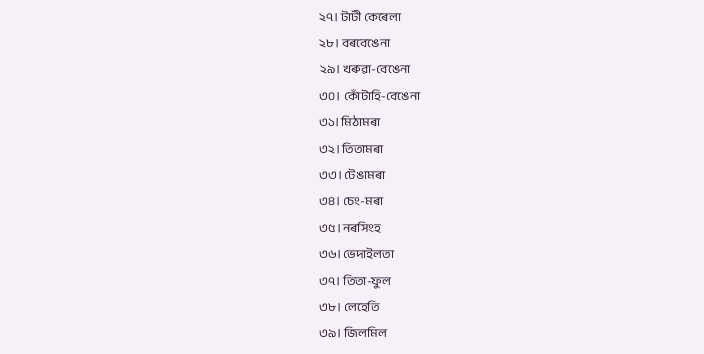২৭। টাটী কেৰেলা
২৮। বৰবেঙেনা
২৯। খৰুৱা-বেঙেনা
৩০। কোঁটাহি-বেঙেনা
৩১। মিঠামৰা
৩২। তিতামৰা
৩৩। টেঙামৰা
৩৪। চেং-মৰা
৩৫। নৰসিংহ
৩৬। ভেদাইলতা
৩৭। তিতা-ফুল
৩৮। লেহেতি
৩৯। জিলমিল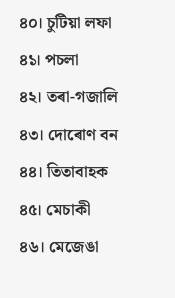৪০। চুটিয়া লফা
৪১। পচলা
৪২। তৰা-গজালি
৪৩। দোৰোণ বন
৪৪। তিতাবাহক
৪৫। মেচাকী
৪৬। মেজেঙা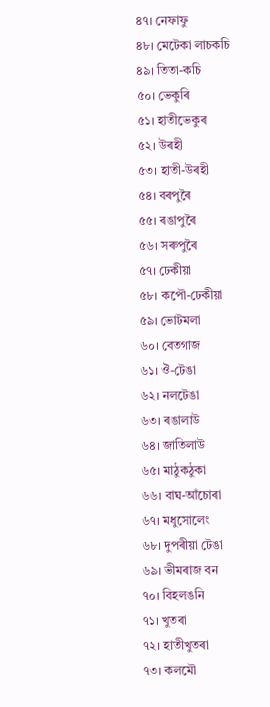৪৭। নেফাফু
৪৮। মেটেকা লাচকচি
৪৯। তিতা-কচি
৫০। ভেকুৰি
৫১। হাতীভেকুৰ
৫২। উৰহী
৫৩। হাতী-উৰহী
৫৪। বৰপুৰৈ
৫৫। ৰঙাপুৰৈ
৫৬। সৰুপুৰৈ
৫৭। ঢেকীয়া
৫৮। কপৌ-ঢেকীয়া
৫৯। ভোটমলা
৬০। বেতগাজ
৬১। ঔ-টেঙা
৬২। নলটেঙা
৬৩। ৰঙালাউ
৬৪। জাতিলাউ
৬৫। মাঠুকঠুকা
৬৬। বাঘ-আঁচোৰা
৬৭। মধুসোলেং
৬৮। দুপৰীয়া টেঙা
৬৯। ভীমৰাজ বন
৭০। বিহলঙনি
৭১। খুতৰা
৭২। হাতীখুতৰা
৭৩। কলমৌ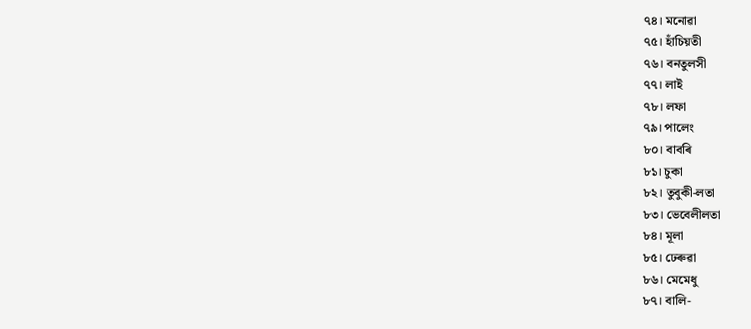৭৪। মনোৱা
৭৫। হাঁচিয়তী
৭৬। বনতুলসী
৭৭। লাই
৭৮। লফা
৭৯। পালেং
৮০। বাবৰি
৮১। চুকা
৮২। তুবুকী-লতা
৮৩। ভেবেলীলতা
৮৪। মূলা
৮৫। ঢেৰুৱা
৮৬। মেমেধু
৮৭। বালি-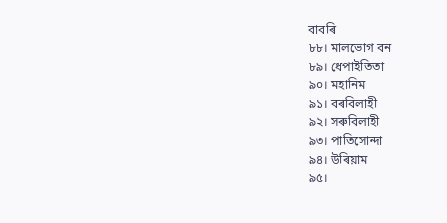বাবৰি
৮৮। মালভোগ বন
৮৯। ধেপাইতিতা
৯০। মহানিম
৯১। বৰবিলাহী
৯২। সৰুবিলাহী
৯৩। পাতিসোন্দা
৯৪। উৰিয়াম
৯৫।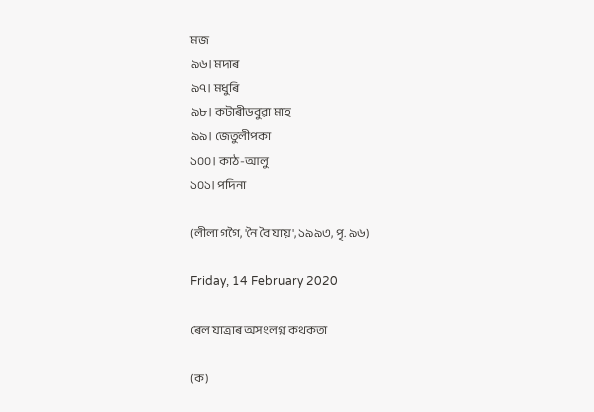মজ
৯৬। মদাৰ
৯৭। মধুৰি
৯৮। কটাৰীডবুৱা মাহ
৯৯। জেতুলীপকা
১০০। কাঠ-আলু
১০১। পদিনা

(লীলা গগৈ, 'নৈ বৈ যায়', ১৯৯৩, পৃ. ৯৬)

Friday, 14 February 2020

ৰেল যাত্ৰাৰ অসংলগ্ন কথকতা

(ক)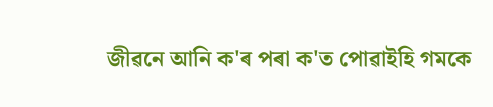জীৱনে আনি ক'ৰ পৰা ক'ত পোৱাইহি গমকে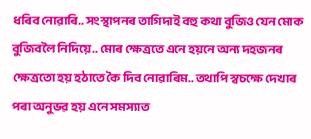ধৰিব নোৱাৰি.. সংস্থাপনৰ তাগিদাই বহু কথা বুজিও যেন মোক বুজিবলৈ নিদিয়ে.. মোৰ ক্ষেত্ৰতে এনে হয়নে অন্য দহজনৰ ক্ষেত্ৰতো হয় হঠাতে কৈ দিব নোৱাৰিম.. তথাপি স্বচক্ষে দেখাৰ পৰা অনুভৱ হয় এনে সমস্যাত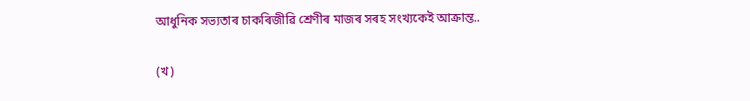আধুনিক সভ্যতাৰ চাকৰিজীৱি শ্ৰেণীৰ মাজৰ সৰহ সংখ্যকেই আক্ৰান্ত..

(খ)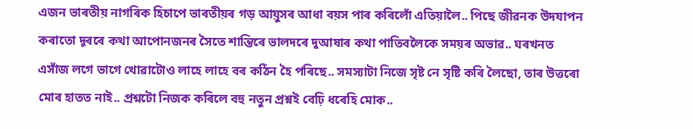এজন ভাৰতীয় নাগৰিক হিচাপে ভাৰতীয়ৰ গড় আয়ুসৰ আধা বয়স পাৰ কৰিলোঁ এতিয়ালৈ.. পিছে জীৱনক উদযাপন কৰাতো দূৰৰে কথা আপোনজনৰ সৈতে শান্তিৰে ভালদৰে দুআষাৰ কথা পাতিবলৈকে সময়ৰ অভাৱ.. ঘৰখনত এসাঁজ লগে ভাগে খোৱাটোও লাহে লাহে বৰ কঠিন হৈ পৰিছে.. সমস্যাটা নিজে সৃষ্ট নে সৃষ্টি কৰি লৈছো, তাৰ উত্তৰো মোৰ হাতত নাই.. প্ৰশ্নটো নিজক কৰিলে বহু নতুন প্ৰশ্নই বেঢ়ি ধৰেহি মোক..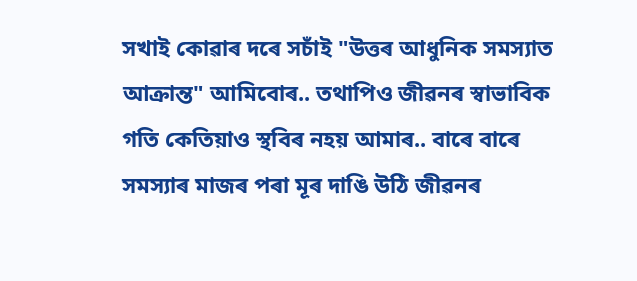সখাই কোৱাৰ দৰে সচাঁই "উত্তৰ আধুনিক সমস্যাত আক্ৰান্ত" আমিবোৰ.. তথাপিও জীৱনৰ স্বাভাবিক গতি কেতিয়াও স্থবিৰ নহয় আমাৰ.. বাৰে বাৰে সমস্যাৰ মাজৰ পৰা মূৰ দাঙি উঠি জীৱনৰ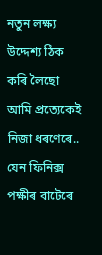নতুন লক্ষ্য উদ্দেশ্য ঠিক কৰি লৈছো আমি প্ৰত্যেকেই নিজা ধৰণেৰে.. যেন ফিনিক্স পক্ষীৰ বাটেৰে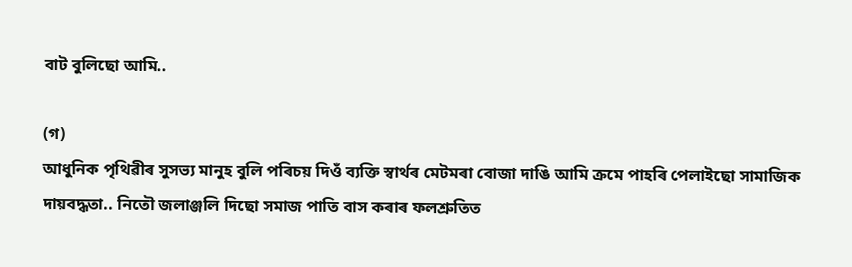বাট বুলিছো আমি..

(গ)
আধুনিক পৃথিৱীৰ সুসভ্য মানুহ বুলি পৰিচয় দিওঁ ব্যক্তি স্বাৰ্থৰ মেটমৰা বোজা দাঙি আমি ক্ৰমে পাহৰি পেলাইছো সামাজিক দায়বদ্ধতা.. নিতৌ জলাঞ্জলি দিছো সমাজ পাতি বাস কৰাৰ ফলশ্ৰুতিত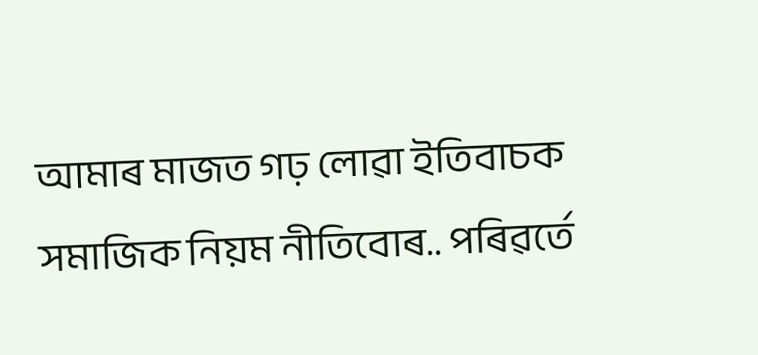আমাৰ মাজত গঢ় লোৱা ইতিবাচক সমাজিক নিয়ম নীতিবোৰ.. পৰিৱৰ্তে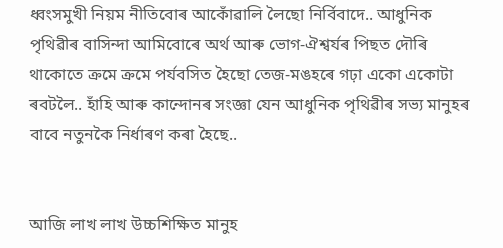ধ্বংসমুখী নিয়ম নীতিবোৰ আকোঁৱালি লৈছো নিৰ্বিবাদে.. আধুনিক পৃথিৱীৰ বাসিন্দা আমিবোৰে অৰ্থ আৰু ভোগ-ঐশ্বৰ্যৰ পিছত দৌৰি থাকোতে ক্ৰমে ক্ৰমে পৰ্যবসিত হৈছো তেজ-মঙহৰে গঢ়া একো একোটা ৰবটলৈ.. হাঁহি আৰু কান্দোনৰ সংজ্ঞা যেন আধুনিক পৃথিৱীৰ সভ্য মানুহৰ বাবে নতুনকৈ নিৰ্ধাৰণ কৰা হৈছে..


আজি লাখ লাখ উচ্চশিক্ষিত মানুহ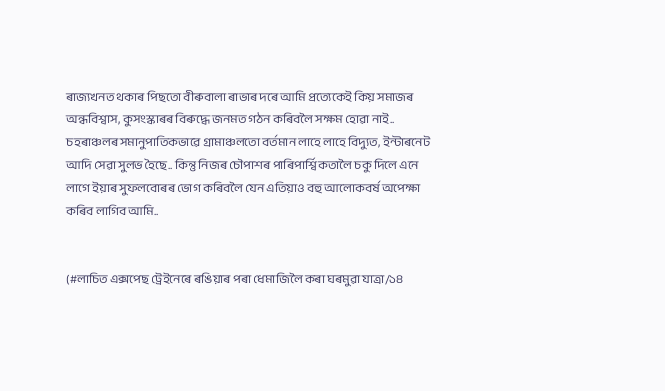ৰাজ্যখনত থকাৰ পিছতো বীৰুবালা ৰাভাৰ দৰে আমি প্ৰত্যেকেই কিয় সমাজৰ অন্ধবিশ্বাস, কুসংস্কাৰৰ বিৰুদ্ধে জনমত গঠন কৰিবলৈ সক্ষম হোৱা নাই.. চহৰাঞ্চলৰ সমানুপাতিকভাৱে গ্ৰামাঞ্চলতো বৰ্তমান লাহে লাহে বিদ্যুত, ইন্টাৰনেট আদি সেৱা সুলভ হৈছে.. কিন্তু নিজৰ চৌপাশৰ পাৰিপাৰ্শ্বিকতালৈ চকু দিলে এনে লাগে ইয়াৰ সুফলবোৰৰ ভোগ কৰিবলৈ যেন এতিয়াও বহু আলোকবৰ্ষ অপেক্ষা কৰিব লাগিব আমি..


(#লাচিত এক্সপেছ ট্ৰেইনেৰে ৰঙিয়াৰ পৰা ধেমাজিলৈ কৰা ঘৰমুৱা যাত্ৰা/১৪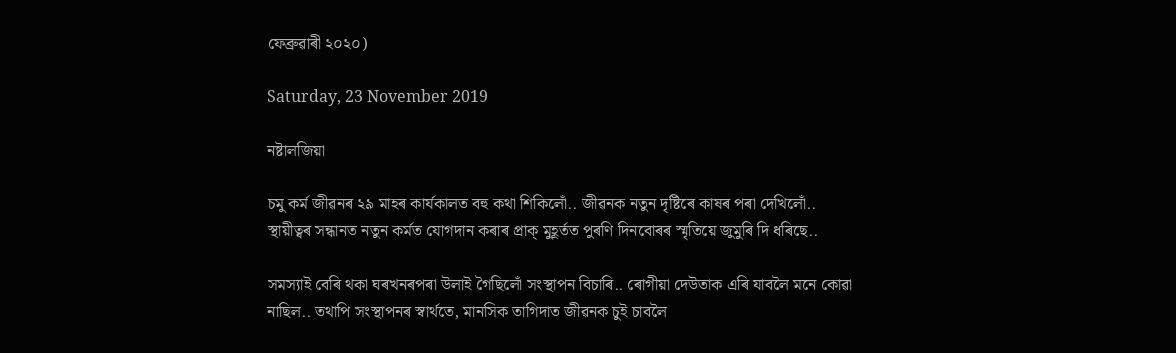ফেব্ৰুৱাৰী ২০২০)

Saturday, 23 November 2019

নষ্টালজিয়া

চমু কৰ্ম জীৱনৰ ২৯ মাহৰ কাৰ্যকালত বহু কথা শিকিলোঁ.. জীৱনক নতুন দৃষ্টিৰে কাষৰ পৰা দেখিলোঁ.. স্থায়ীত্বৰ সন্ধানত নতুন কৰ্মত যোগদান কৰাৰ প্ৰাক্ মুহূৰ্তত পুৰণি দিনবোৰৰ স্মৃতিয়ে জুমুৰি দি ধৰিছে..

সমস্যাই বেৰি থকা ঘৰখনৰপৰা উলাই গৈছিলোঁ সংস্থাপন বিচাৰি.. ৰোগীয়া দেউতাক এৰি যাবলৈ মনে কোৱা নাছিল.. তথাপি সংস্থাপনৰ স্বাৰ্থতে, মানসিক তাগিদাত জীৱনক চুই চাবলৈ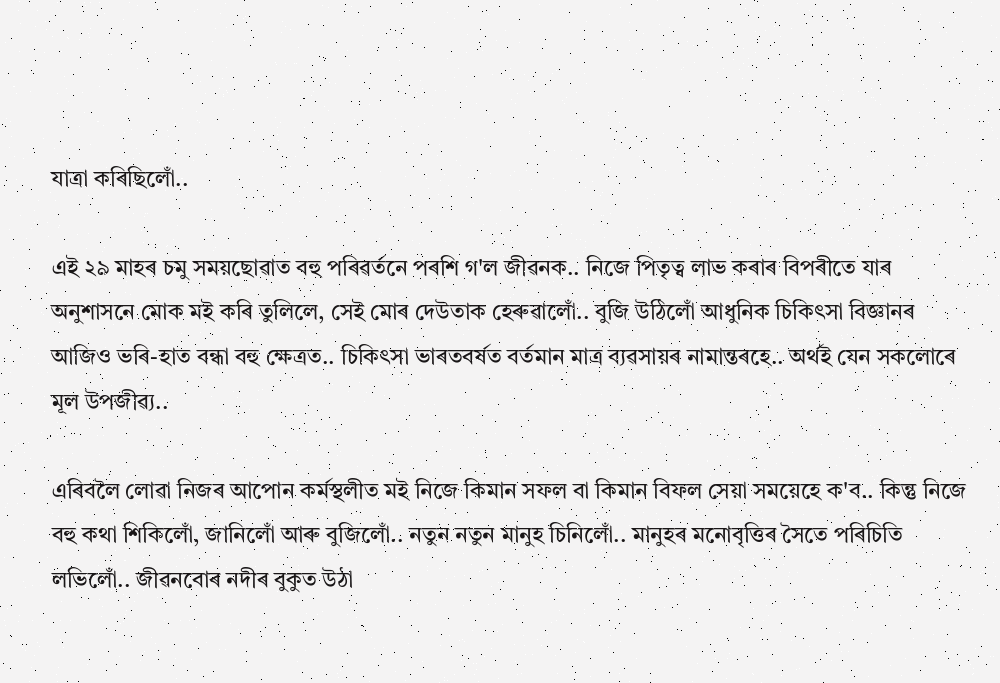যাত্ৰা কৰিছিলোঁ..

এই ২৯ মাহৰ চমু সময়ছোৱাত বহু পৰিৱৰ্তনে পৰশি গ'ল জীৱনক.. নিজে পিতৃত্ব লাভ কৰাৰ বিপৰীতে যাৰ অনুশাসনে মোক মই কৰি তুলিলে, সেই মোৰ দেউতাক হেৰুৱালোঁ.. বুজি উঠিলোঁ আধুনিক চিকিৎসা বিজ্ঞানৰ আজিও ভৰি-হাত বন্ধা বহু ক্ষেত্ৰত.. চিকিৎসা ভাৰতবৰ্ষত বৰ্তমান মাত্ৰ ব্যৱসায়ৰ নামান্তৰহে.. অৰ্থই যেন সকলোৰে মূল উপজীৱ্য..

এৰিবলৈ লোৱা নিজৰ আপোন কৰ্মস্থলীত মই নিজে কিমান সফল বা কিমান বিফল সেয়া সময়েহে ক'ব.. কিন্তু নিজে বহু কথা শিকিলোঁ, জানিলোঁ আৰু বুজিলোঁ.. নতুন নতুন মানুহ চিনিলোঁ.. মানুহৰ মনোবৃত্তিৰ সৈতে পৰিচিতি লভিলোঁ.. জীৱনবোৰ নদীৰ বুকুত উঠা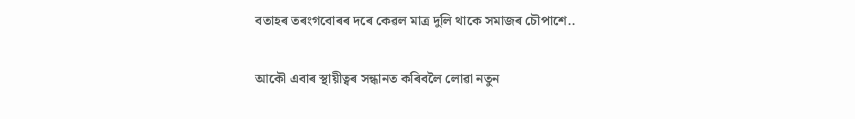বতাহৰ তৰংগবোৰৰ দৰে কেৱল মাত্ৰ দুলি থাকে সমাজৰ চৌপাশে..

আকৌ এবাৰ স্থায়ীত্বৰ সন্ধানত কৰিবলৈ লোৱা নতুন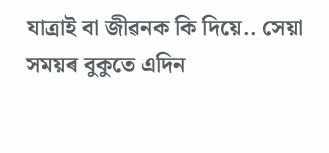যাত্ৰাই বা জীৱনক কি দিয়ে.. সেয়া সময়ৰ বুকুতে এদিন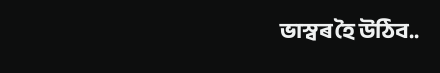ভাস্বৰ হৈ উঠিব..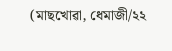(মাছখোৱা, ধেমাজী/২২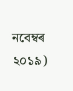নবেম্বৰ ২০১৯)